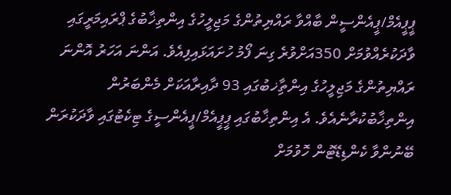ޕީޕީއެމް/ޕީއެންސީން ބާއްވާ ރައްޔިތުންގެ މަޖިލީހުގެ އިންތިޚާބުގެ ޕްރައިމަރީގައި ވާދަކުރެއްވުމަށް 350އަށްވުރެ ގިނަ ފޯމު ހުށައަޅައިފިއެވެ. އަންނަ އަހަރު އޮންނަ ރައްޔިތުންގެ މަޖިލީހުގެ އިންތިާޚބުގައި 93 ދާއިރާއަކަށް މެންބަރުން އިންތިޚާބުކުރާނެއެވެ. އެ އިންތިޚާބުގައި ޕީޕީއެމް/ޕީއެންސީގެ ޓިކެޓުގައި ވާދަކުރަން ބޭނުންވާ ކެންޑިޑޭޓުން ހޮވުމަށް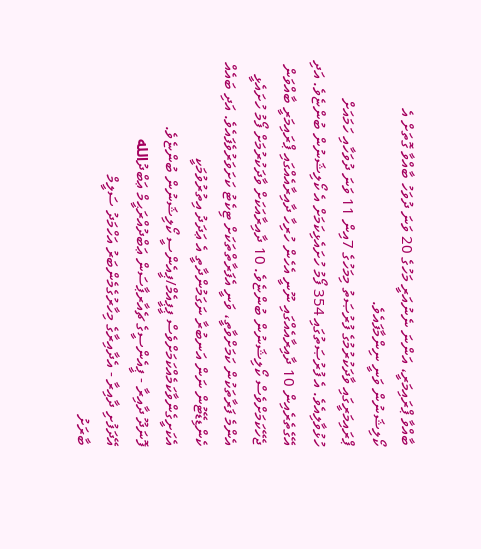ބާއްވާ ޕްރައިމަރީ، އަންނަ ނެނުއަރީ މަހުގެ 20 ވަނަ ދުވަހު ބާއްވާ ގޮތަށް އެ ކޯލިޝަނުން ވަނީ ނިންމާފައެވެ.
ޕްރައިމަރީގައި ވާދަކުރުމުގެ ފުރުޞަތު މިމަހުގެ 7އިން 11 ވަނަ ދުވަހާއި ހަމައަށް ހުޅުވާލިއެވެ. އެ ފުރުޞަތުގައި 354 ފޯމު ހުށައެޅިކަމަށް އެ ކޯލިޝަނުން ބުންޏެވެ. އަދި އޭގެތެރެއިން 10 ދާއިރާއެއްގައި ނޫނީ އެހެން ހުރިހާ ދާއިރާއެއްގައި ޕްރައިމަރީ ބާއްވަން ޖެހޭކަމަށްވެސް ކޯލިޝަނުން ބުންޏެވެ. 10 ދާއިރާއަކަށް ވާދަކުރުމަށް ފޯމު ހުށައެޅީ އެންމެ ފަރާތަކުން ކަމަށްވާތީ، ވަނީ އެފަރާތްތަކަށް ޓިކެޓު ކަށަވަރުވެފައެވެ. އަދި ބައެއް ކެންޑިޑޭޓުން ނަން އަނބުރާ ނަގަމުންދާތީ އެ ޢަދަދު އިތުރުވުމަކީ އެކަށީގެންވާކަމެއްކަމަށްވެސް ޕީޕީއެމް/ޕީއެންސީ ކޯލިޝަނުން ބުންޏެވެ.
ފޮނަދޫ ދާއިރާ - ޕީއެންސީގެ ޗެއާރޕާސަން ޢަބްދުއްރަޙީމް ޢަބްދުالله
އޭދަފުށި ދާއިރާ - އެދާއިރާގެ މިހާރުގެމެންބަރު އަހްމަދު ސަލީމް
ބާރަށު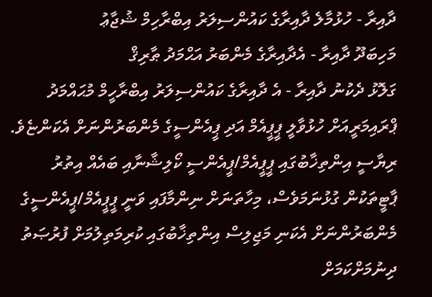ދާއިރާ - ހުޅުމާލެ ދާއިރާގެ ކައުންސިލަރު އިބްރާހިމް ޝުޖާޢު
މަހިބަދޫ ދާއިރާ - އެދާއިރާގެ މެންބަރު އަޙްމަދު ޠާރިޤް
ގަލޮޅު ދެކުނު ދާއިރާ - އެ ދާއިރާގެ ކައުންސިލަރު އިބްރާހީމް މުޙައްމަދު
ޕްރައިމަރީއަށް ހުޅުވާލީ ޕީޕީއެމް އަދި ޕީއެންސީގެ މެންބަރުންނަށް އެކަންޏެވެ.
ރިޔާސީ އިންތިޚާބުގައި ޕީޕީއެމް/ޕީއެންސީ ކޯލިޝާނާއި ބައެއް އިތުރު ޕާޓީތަކުން ގުޅުނަމަވެސް، މިހާތަނަށް ނިންމާފައި ވަނީ ޕީޕީއެމް/ޕީއެންސީގެ މެންބަރުންނަށް އެކަނި މަޖިލިސް އިންތިޚާބުގައި ކުރިމަތިލުމަށް ފުރުޞަތު ދިނުމަށްކަމަށް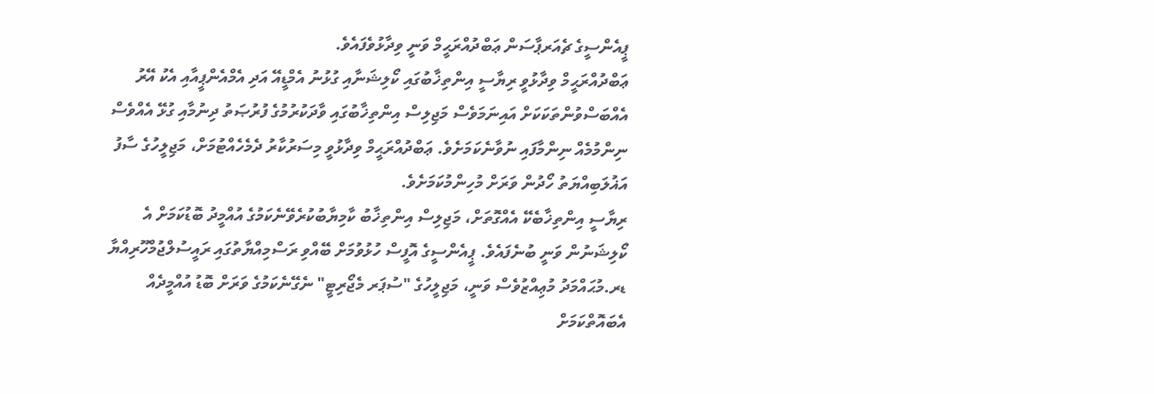ޕީއެންސީގެ ޗެއަރޕާސަން ޢަބްދުއްރަޙީމް ވަނީ ވިދާޅުވެފައެވެ.
ޢަބްދުއްރަޙީމް ވިދާޅުވީ ރިޔާސީ އިންތިޚާބުގައި ކޯލިޝަނާއި ގުޅުނު އެމްޑީއޭ އަދި އެމްއެންޕީއާއި އެކު އޭރު އެއްބަސްވުންތަކަކަށް އައިނަމަވެސް މަޖިލިސް އިންތިޚާބުގައި ވާދަކުރުމުގެ ފުރުޞަތު ދިނުމާއި ގުޅޭ އެއްވެސް ނިންމުމެއް ނިންމާފައި ނުވާނެކަމަށެވެ. ޢަބްދުއްރަޙީމް ވިދާޅުވީ މިސަރުކާރު ދެމެހެއްޓުމަށް، މަޖިލީހުގެ ސާފު އަޣުލަބިއްޔަތު ހޯދުން ވަރަށް މުހިންމުކަމަށެވެ.
ރިޔާސީ އިންތިޚާބެކޭ އެއްގޮތަށް، މަޖިލިސް އިންތިޚާބު ކާމިޔާބުކުރެވޭނެކަމުގެ އުއްމީދު ބޮޑުކަމަށް އެ ކޯލިޝަނުން ވަނީ ބުނެފައެވެ. ޕީއެންސީގެ އޮފީސް ހުޅުވުމަށް ބޭއްވި ރަސްމިއްޔާތުގައި ރައީސުލްޖުމްހޫރިއްޔާ ޑރ.މުޙައްމަދު މުޢިއްޒުވެސް ވަނީ، މަޖިލީހުގެ "ސުޕަރ މެޖޯރިޓީ" ނެގޭނެކަމުގެ ވަރަށް ބޮޑު އުއްމީދެއް އެބައޮތްކަމަށް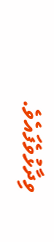ވިދާޅުވެފައެވެ.